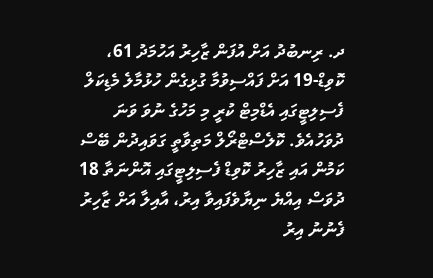ދ. ރިނބުދު އަށް އުފަން ޒާހިރު އަހުމަދު 61، ކޮވިޑް-19 އަށް ފައްސިވުމާ ގުޅިގެން ހުޅުމާލެ މެޑިކަލް ފެސިލިޓީގައި އެޑްމިޓް ކުރީ މި މަހުގެ ނުވަ ވަނަ ދުވަހުއެވެ. ކޮލެސްޓްރޯލް މަތިވާތީ ގަވައިދުން ބޭސް ކަމުން އައި ޒާހިރު ކޮވިޑް ފެސިލިޓީގައި އޮންނަތާ 18 ދުވަސް އިއްޔެ ނިޔާވެފައިވާ އިރު، އާއިލާ އަށް ޒާހިރު ފެނުނު އިރު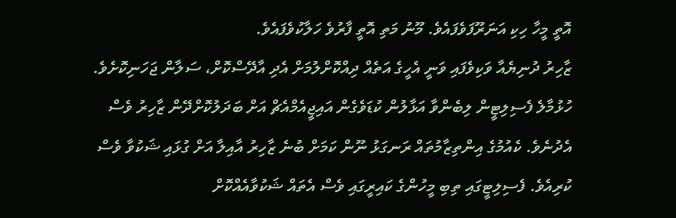އޮތީ މީހާ ހިކި އަނަރޫފަވެފައެވެ. މޫނު މަތި އޮތީ ފާރުވެ ހަލާކުވެފައެވެ.
ޒާހިރު ދުނިޔެއާ ވަކިވެފައި ވަނީ އެހީގެ އަތެއް ދިއްކޮށްލުމަށް އެދި އާދޭސްކޮށް، ސަލާން ޖަހަނިކޮށެވެ. ހުޅުމާލެ ފެސިލިޓީން ލިބެންވާ އަޅާލުން ކުޑަވެގެން އައިޖީއެމްއެޗް އަށް ބަދަލުކޮށްދޭން ޒާހިރު ވެސް އެދުނެވެ. ކެއުމުގެ އިންތިޒާމުތައް ރަނގަޅު ނޫން ކަމަށް ބުނެ ޒާހިރު އާއިލާ އަށް ގުޅައި ޝަކުވާ ވެސް ކުރިއެވެ. ފެސިލިޓީގައި ތިބި މީހުންގެ ކައިރީގައި ވެސް އެތައް ޝަކުވާއެއްކޮށް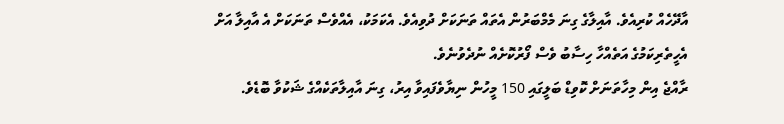އާދޭހެއް ކުރިއެވެ. އާއިލާގެ ގިނަ މެމްބަރުން އެތައް ތަނަކަށް ދުވިއެވެ. އެކަމަކު، އެއްވެސް ތަނަކަށް އެ އާއިލާ އަށް އެހީތެރިކަމުގެ އަތެއްހާ ހިސާބު ވެސް ފޯރުކޮށެއް ނުދެވުނެވެ.
ރާއްޖެ އިން މިހާތަނަށް ކޮވިޑް ބަލީގައި 150 މީހުން ނިޔާވެފައިވާ އިރު، ގިނަ އާއިލާތަކެއްގެ ޝަކުވާ ބޮޑެވެ.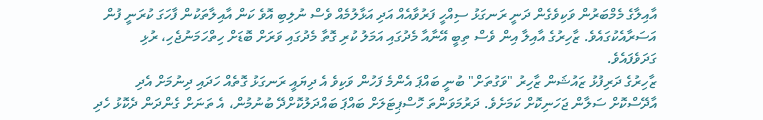އާއިލާގެ މެމްބަރުން ވަކިވެގެން ދަނީ ރަނގަޅު ސިއްހީ ފަރުވާއެއް އަދި އަޅާލުމެއް ވެސް ނުލިބި އޮވެ ކަން އާއިލާތަކުން ފާހަގަ ކުރަނީ ފުން އަސަރާއެކުގައެވެ. ޒާހިރުގެ އާއިލާ އިން ވެސް ތިބީ އޭނާއާ މެދުގައި އަމަލު ކުރި ގޮތާ މެދުގައި ވަރަށް ބޮޑަށް ހިތްހަމަނުޖެހި، ރުޅި ގަދަވެފައެވެ.
ޒާހިރުގެ ދަރިފުޅު ޒައުޝަން ޒާހިރު "ވަގުތަށް" ބުނީ ބައްޕަ އެންމެ ފަހުން ވަކިވެ އެ ދިޔައީ ރަނގަޅު ގޮތެއް ހަދައި ދިނުމަށް އެދި އާދޭސްކޮށް ސަލާން ޖަހަނިކޮށް ކަމަށެވެ. ދަރުމަވަންތަ ހޮސްޕިޓަލަށް ބައްޕަ ބައްދަލުކޮށްދޭ ބުނުމުން، އެ ތަނަށް ގެންދަން ދެކޮޅު ހެދި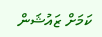ކަމަށް ޒައުޝަން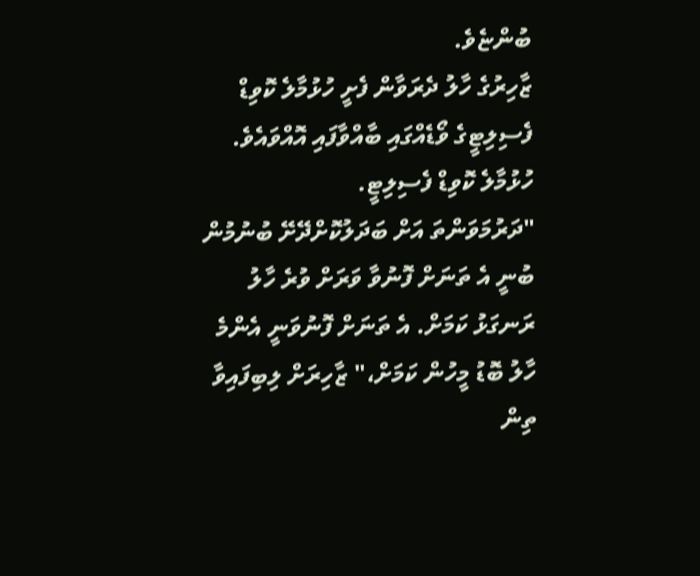ބުންޏެވެ.
ޒާހިރުގެ ހާލު ދެރަވާން ފެށީ ހުޅުމާލެ ކޮވިޑް ފެސިލިޓީގެ ވޯޑެއްގައި ބާއްވާފައި އޮއްވައެވެ.
ހުޅުމާލެ ކޮވިޑް ފެސިލިޓީ.
"ދަރުމަވަންތަ އަށް ބަދަލުކޮށްދޭށޭ ބުނުމުން ބުނީ އެ ތަނަށް ފޮނުވާ ވަރަށް ވުރެ ހާލު ރަނގަޅު ކަމަށް. އެ ތަނަށް ފޮނުވަނީ އެންމެ ހާލު ބޮޑު މީހުން ކަމަށް،" ޒާހިރަށް ލިބިފައިވާ ތިން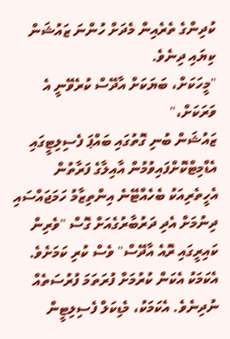ކުދިންގެ ތެރެއިން މެދަށް ހުންނަ ޒައުޝަން ކިޔައި ދިނެވެ.
"މީހަކަށް، ބަޔަކަށް އާދޭސް ކުރެވޭނީ އެ ވަރަކަށް،"
ޒައުޝަން ބުނި ގޮތުގައި ބައްޕަ ފެސިލިޓީގައި އެޑްމިޓްކޮށްފައިވުމުން އާއިލާގެ ފަރާތުން އެހީތެރިއަކު ބެހެއްޓޭނެ އިންތިޒާމު ހަމަޖައްސައި ދިނުމަށް އެދި ދަރުބާރުގެއަށް ގޮސް "ވެރިން ކައިރީގައި ރޮއެ އާދޭސް" ވެސް ކުރި ކަމަށެވެ. އެކަމަކު އެކަން ކުރުމަށް ފުރަތަމަ ފުރުސަތެއް ނުދިނެވެ. އެކަމަކު، މެޑިކަލް ފެސިލިޓީން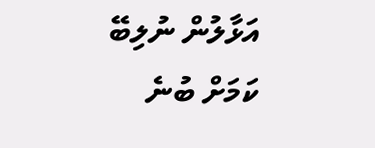އަޅާލުން ނުލިބޭ ކަމަށް ބުނެ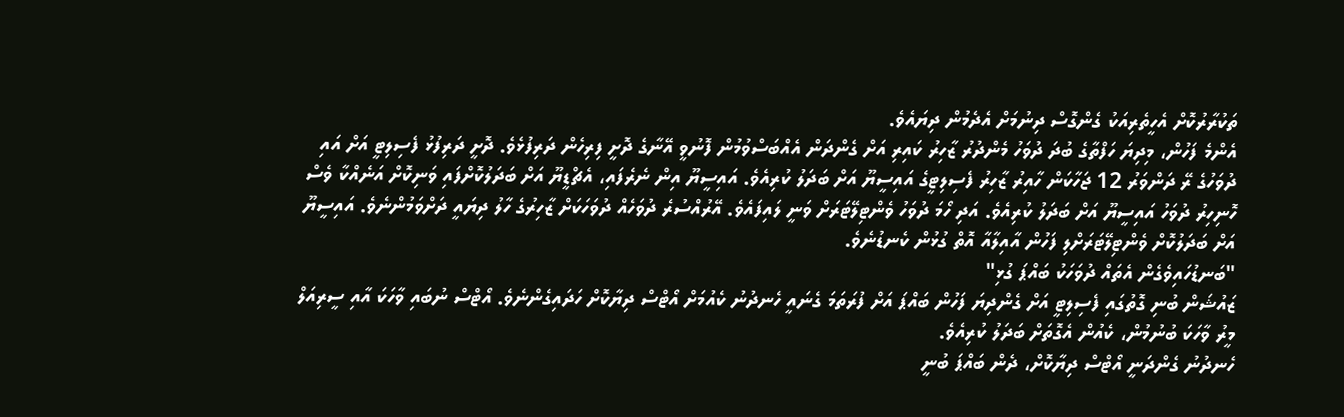ތަކުރާރުކޮށް އެހީތެރިއަކު ގެންގޮސް ދިނުމަށް އެދެމުން ދިޔައެވެ.
އެންމެ ފަހުން، މިދިޔަ ހަފްތާގެ ބުދަ ދުވަހު މެންދުރު ޒާހިރު ކައިރި އަށް ގެންދަން އެއްބަސްވުމުން ފޮނުވީ އޭނާގެ ދޮށީ ފިރިހެން ދަރިފުޅެވެ. ދޮށީ ދަރިފުޅު ފެސިލިޓީ އަށް އައި ދުވަހުގެ ރޭ ދަންވަރު 12 ޖަހާކަން ހާއިރު ޒާހިރު ފެސިލިޓީގެ އައިސީޔޫ އަށް ބަދަލު ކުރިއެވެ. އައިސީޔޫ އިން ނެރެފައި، އެޗްޑީޔޫ އަށް ބަދަލުކޮށްފައި ވަނިކޮށް އަނެއްކާ ވެސް ހޮނިހިރު ދުވަހު އައިސީޔޫ އަށް ބަދަލު ކުރިއެވެ. އަދި ހޯމަ ދުވަހު ވެންޓިލޭޓަރަށް ވަނީ ލައިފައެވެ. އޭރުއްސުރެ ދުވަހެއް ދުވަހަކަށް ޒާހިރުގެ ހާލު ދިޔައީ ދަށްވަމުންނެވެ. އައިސީޔޫ އަށް ބަދަލުކޮށް ވެންޓިލޭޓަރަށްލި ފަހުން އާއިލާއާ އޮތް ގުޅުން ކެނޑުނެވެ.
"ބަނޑުހައިވެގެން އެތައް ދުވަހަކު ބައްޕަ ގުޅި"
ޒައުޝަން ބުނި ގޮތުގައި ފެސިލިޓީ އަށް ގެންދިޔަ ފަހުން ބައްޕަ އަށް ފުރަތަމަ ގެނައީ ހެނދުނު ކެއުމަށް އޯޓްސް ދިޔާކޮށް ހަދައިގެންނެވެ. އޯޓްސް ނުބައި ވާހަކަ އާއި ސީރިއަލް މީރު ވާހަކަ ބުނުމުން، ކެއުން އެގޮތަށް ބަދަލު ކުރިއެވެ.
ހެނދުނު ގެންދަނީ އޯޓްސް ދިޔާކޮށް، ދެން ބައްޕަ ބުނީ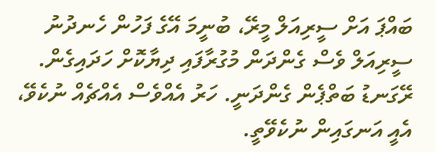ބައްޕަ އަށް ސީރިއަލް މީރޭ، ބުނީމަ އޭގެ ފަހުން ހެނދުނު ސީރިއަލް ވެސް ގެންދަން މުގުރާފައި ދިޔާކޮށް ހަދައިގެން. ރޭގަނޑު ބަތްޕެން ގެންދަނީ. ހަރު އެއްވެސް އެއްޗެއް ނުކެވޭ، އެއީ އަނގައިން ނުކެވޭތީ.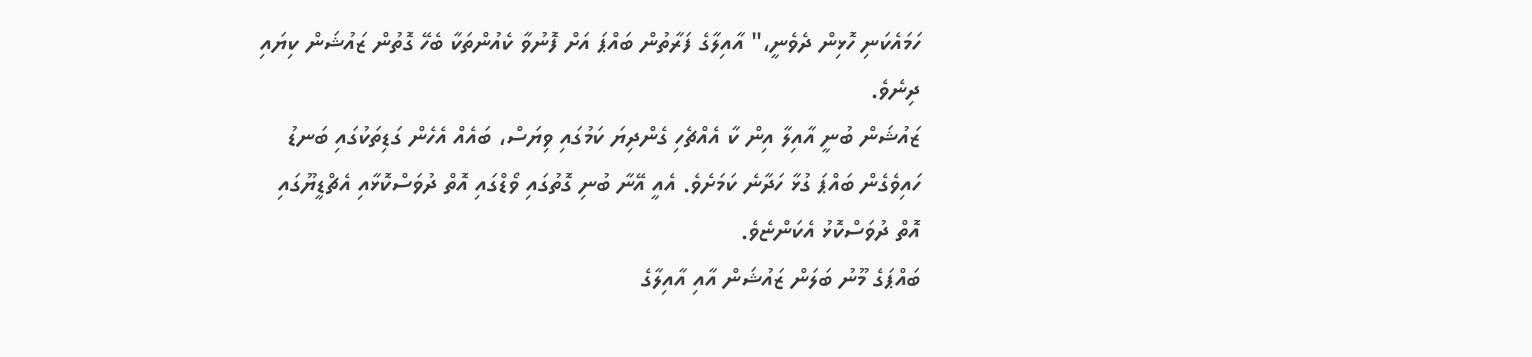ހަމައެކަނި ހޮޅިން ދެވެނީ،" އާއިލާގެ ފަރާތުން ބައްޕަ އަށް ފޮނުވާ ކެއުންތަކާ ބެހޭ ގޮތުން ޒައުޝަން ކިޔައި ދިނެވެ.
ޒައުޝަން ބުނީ އާއިލާ އިން ކާ އެއްޗެހި ގެންދިޔަ ކަމުގައި ވިޔަސް، ބައެއް އެހެން ގަޑިތަކުގައި ބަނޑު ހައިވެގެން ބައްޕަ ގުޅާ ހަދާނެ ކަމަށެވެ. އެއީ އޭނާ ބުނި ގޮތުގައި ވޯޑްގައި އޮތް ދުވަސްކޮޅާއި އެޗްޑީޔޫގައި އޮތް ދުވަސްކޮޅު އެކަންޏެވެ.
ބައްޕަގެ މޫނު ބަލަން ޒައުޝަން އާއި އާއިލާގެ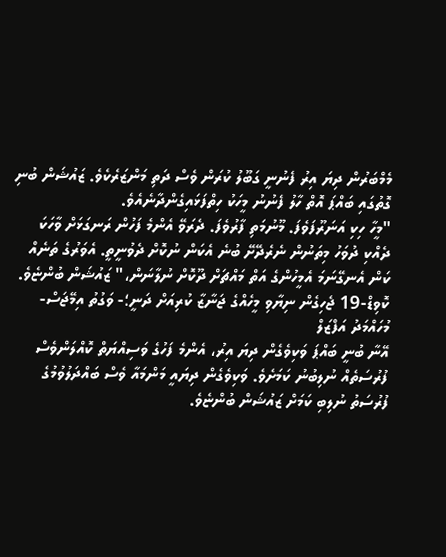މެމްބަރުން ދިޔަ އިރު ފެނުނީ ގަބޫލު ކުރަން ވެސް ދަތި މަންޒަރެކެވެ. ޒައުޝަން ބުނި ގޮތުގައި ބައްޕަ އޮތް ހާލު ފެނުނު މީހަކު ހިތްފަޅައިގެންދާނެއެވެ.
"މީހާ ހިކި އަނަރޫފަވެފަ. މޫނުމަތި ފާރުވެފަ. ދެރަވޭ އެންމެ ފަހުން ރަނގަޅަށް ވާހަކަ ދެއްކި ދުވަހު މިތަނުން ނެރެދޭށޭ ބުނެ އެކަން ނުކޮށް ދެވުނީތީ. އެވަރުގެ ތަނެއް ކަން އެނގޭނަމަ އެމީހުންގެ އަތް މައްޗަށް ދޫކޮށް ނުލާނަން،" ޒައުޝަން ބުންޏެވެ.
ކޮވިޑް-19 ޖެހިގެން ނިޔާވި މީހެއްގެ ޖަނާޒާ ކުރިއަށް ދަނީ؛- ވަގުތު އިމޭޖަސް- މުހައްމަދު އަފްޒަލް
އޭނާ ބުނީ ބައްޕަ ވަކިވެގެން ދިޔަ އިރު، އެންމެ ފަހުގެ ވަސިއްޔަތް ކޮއްލަންވެސް ފުރުސަތެއް ނުލިބުނު ކަމަށެވެ. ވަކިވެގެން ދިޔައީ މަންމައާ ވެސް ބައްދަލުވުމުގެ ފުރުސަތު ނުލިބި ކަމަށް ޒައުޝަން ބުންޏެވެ.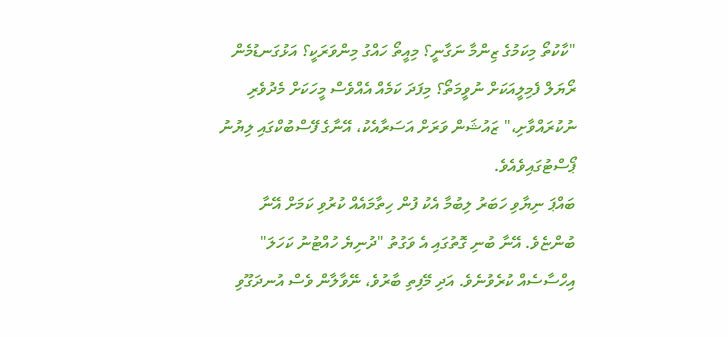"ކާކުތޯ މިކަމުގެ ޒިންމާ ނަގާނީ؟ މިއީތޯ ހައްގު މިންވަރަކީ؟ އަޅުގަނޑުމެން ރޯޔަލް ފެމިލީއަކަށް ނުވީމަތޯ؟ މިފަދަ ކަމެއް އެއްވެސް މީހަކަށް މެދުވެރި ނުކުރައްވާށި،" ޒައުޝަން ވަރަށް އަސަރާއެކު، އޭނާގެ ފޭސްބުކްގައި ލިޔުނު ޕޯސްޓުގައިވެއެވެ.
ބައްޕަ ނިޔާވި ހަބަރު ލިބުމާ އެކު ފުން ހިތާމައެއް ކުރުވި ކަމަށް އޭނާ ބުންޏެވެ. އޭނާ ބުނި ގޮތުގައި އެ ވަގުތު "ދުނިޔެ ހުއްޓުނު ކަހަލަ" އިހްސާސެއް ކުރެވުނެވެ. އަދި މޭފިތި ބާރުވެ، ނޭވާލާން ވެސް އުނދަގޫވި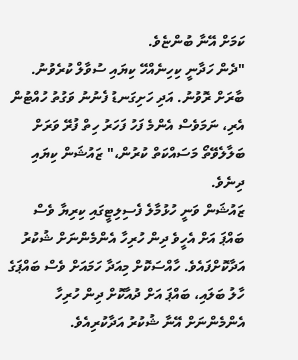ކަމަށް އޭނާ ބުންޏެވެ.
"ދެން ހަދާނީ ކިހިނެއްހޭ ކިޔައި ސުވާލް ކުރެވުނު. ބާރަށް ރޮވުނު. އަދި ހަށިގަނޑު ފެނުނު ވަގުތު ހުއްޓުން އެރި، ނަމަވެސް އެންމެ ފަހު ފަހަރު ހިތް ފުރޭ ވަރަށް ބަލާލެވޭތޯ މަސައްކަތް ކުރުން،" ޒައުޝަން ކިޔައި ދިނެވެ.
ޒައުޝަން ވަނީ ހުޅުމާލެ ފެސިލިޓީގައި ކިރިޔާ ވެސް ބައްޕަ އަށް އެހީވެ ދިން ހުރިހާ އެންމެންނަށް ޝުކުރު އަދާކޮށްފައެވެ. ހާއްސަކޮށް މިއަދާ ހަމައަށް ވެސް ބައްޕަގެ ހާލު ބަލައި، ބައްޕަ އަށް ދުއާކޮށް ދިން ހުރިހާ އެންމެންނަށް އޭނާ ޝުކުރު އަދާކުރިއެވެ.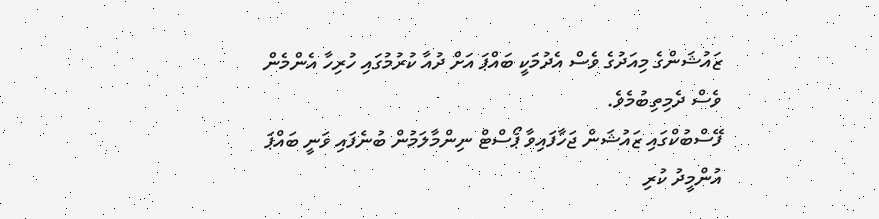ޒައުޝަންގެ މިއަދުގެ ވެސް އެދުމަކީ ބައްޕަ އަށް ދުއާ ކުރުމުގައި ހުރިހާ އެންމެން ވެސް ދެމިތިބުމެވެ.
ފޭސްބުކްގައި ޒައުޝަން ޖަހާފައިވާ ޕޯސްޓް ނިންމާލަމުން ބުނެފައި ވަނީ ބައްޕަ އުންމީދު ކުރި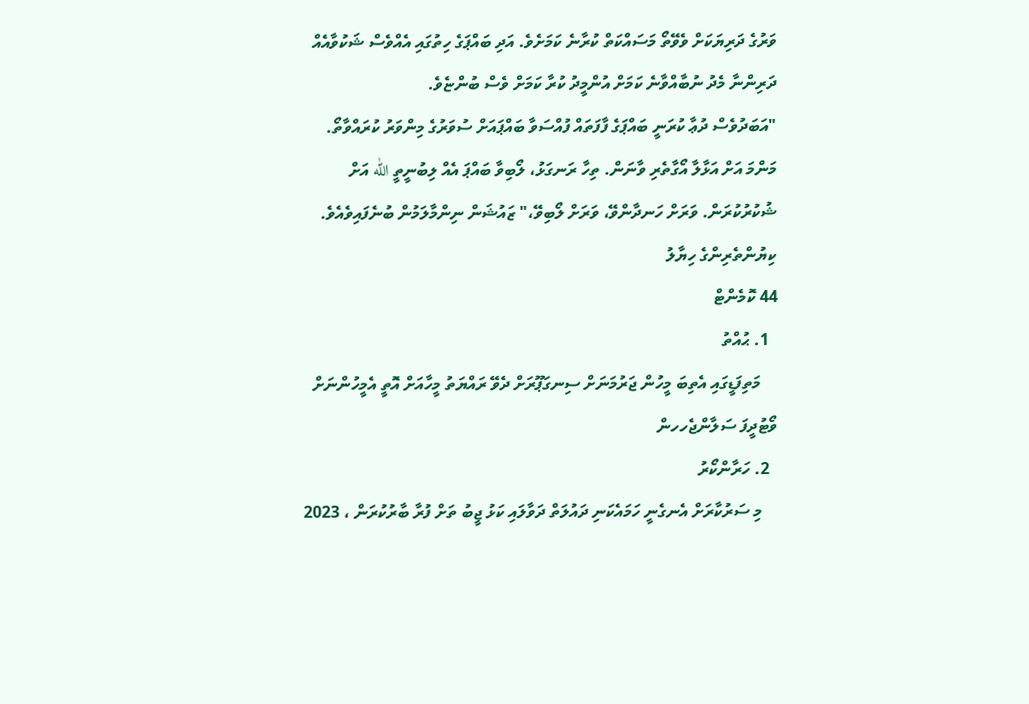ވަރުގެ ދަރިޔަކަށް ވެވޭތޯ މަސައްކަތް ކުރާނެ ކަމަށެވެ. އަދި ބައްޕަގެ ހިތުގައި އެއްވެސް ޝަކުވާއެއް ދަރިންނާ މެދު ނުބާއްވާނެ ކަމަށް އުންމީދު ކުރާ ކަމަށް ވެސް ބުންޏެވެ.
"އަބަދުވެސް ދުޢާ ކުރަނީ ބައްޕަގެ ފާފަތައް ފުއްސަވާ ބައްޕައަށް ސުވަރުގެ މިންވަރު ކުރައްވާތޯ. މަންމަ އަށް އަޅާލާ އޯގާތެރި ވާނަން. ތިހާ ރަނގަޅު، ލޯބިވާ ބައްޕަ އެއް ލިބުނީތީ اللّٰه އަށް ޝުކުރުކުރަން. ވަރަށް ހަނދާންވޭ، ވަރަށް ލޯބިވޭ،" ޒައުޝަން ނިންމާލަމުން ބުނެފައިވެއެވެ.
ކިޔުންތެރިންގެ ހިޔާލު
44 ކޮމެންޓް
  1. ޙުއްތު
    މަތިފަޑީގައި އެތިބަ މީހުން ޖަރުމަނަށް ސިނގަޕޫރަށް ދެވޭ ރައްޔަތު މީހާއަށް އޮތީ އެމީހުންނަށް ވޯޓުދީފަ ސަލާންޖެހހން
  2. ހަރާންކޯރު
    މި ސަރުކާރަށް އެނގެނީ ހަމައެކަނި ދައުލަތް ދަވާލައި ކަޅު ޖީބު ތަށް ފުރާ ބާރުކުރަން ، 2023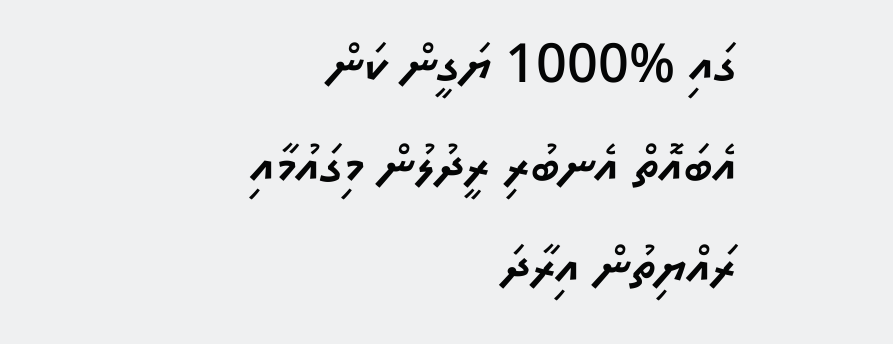ގައި %1000 ޔަގީން ކަން އެބައޮތް އެނބުރި ރީދުލުން މިގައުމާއި ރައްޔިތުން އިރާދަ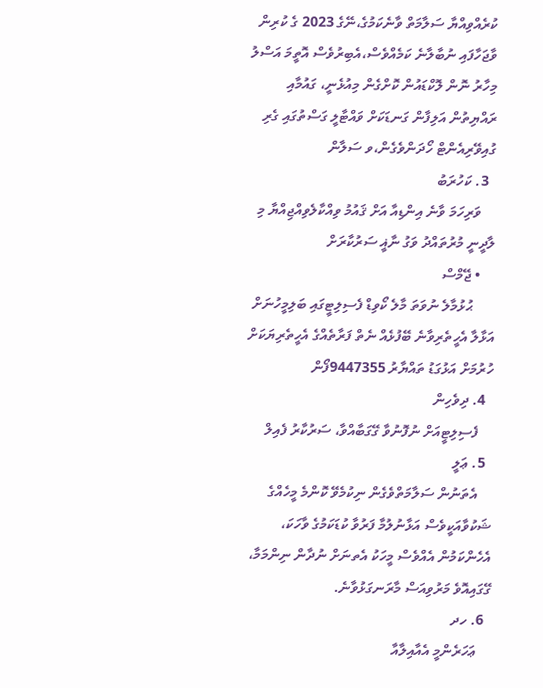ކުރެއްވިއްޔާ ސަލާމަތް ވާނެކަމުގެ،ނޭގެ 2023 ގެ ކުރިން ވާޖަހާފައި ނުބާލާނެ ކަމެއްވެސް،އެބިރުވެސް އޮތީމަ އަސްލު މިހާރު ނޮން ލޮކްޑައުން ކޮށްގެން މިއުޅެނީ، ގައުމާއި ރައްޔިތުން އަލިފާން ގަނޑަކަށް ވައްޓާލީ ގަސްތުގައި ގެރި ގުއިވޭރިއެންޓް ހޯދަންވެގެން،ވ ސަލާން
  3. ކަހުރަބު
    ވަރިހަމަ ވާނެ އިންޑިއާ އަށް ޤައުމު ވިއްކާލެވިއްޖިއްޔާ މި ލާދީނީ މުރުތައްދު ވަގު ނާޣީ ސަރުކާރަށް
    • ޖޭމްސް
      ޙުޅުމާލެ ނުވަތަ މާލެ ކޯވިޑް ފެސިލިޓީގައި ބަލިމީހުނަށް އަޅާލާ އެހީތެރިވާނެ ބޭފުޅެއް ނެތް ފަރާތެއްގެ އެހީތެރިޔަކަށް ހުރުމަށް އަޅުގަޑު ތައްޔާރު 9447355ފޯން
  4. ދިވެހިން
    ފެސިލިޓީއަށް ނުފޮނުވާ ގޭގަބާއްވާ، ސަރުކާރު ފެއިލް
  5. ޢަލީ
    އެތަނުން ސަލާމަތްވެގެން ނިކުމެވޭ ކޮންމެ މީހެއްގެ ޝަކުވާއަކީވެސް އަޅާނުލުމާ ފަރުވާ ކުޑަކަމުގެ ވާހަކަ، އެހެންކަމުން އެއްވެސް މީހަކު އެތނަށް ނުދާން ނިންމަމާ، ގޭގައިއޮވެ މަރުވިއަސް މާރަނގަޅުވާނެ.
  6. ހދ
    ޢަހަރެންމީ އެއާއިލާއާ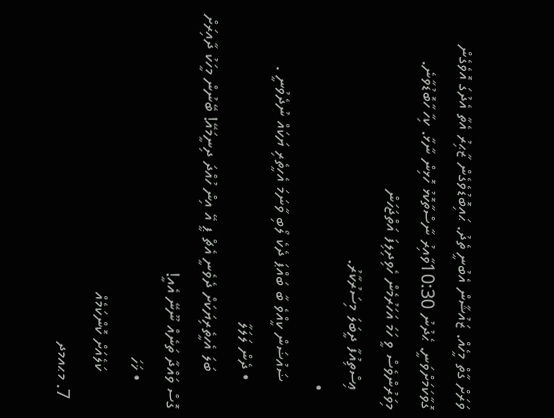ވަރަށް ގާތް މީހެއް. ޒައުޝާން އެބުނީ ތެދު. ޙައިބޮޑުވެގެން ޒާޙިރު އެތާ އެދުގަ އޮވެގެން ގޮވާކަމަށްވަނީ. ޙެދުނު 10:30ވާއިރު ނާސްތާކޮޅު ހޮޅިން ނާޅާ. ކިހާ ހާބޮޑުވާނެ. މިވަރުންވެސް ވީ ހަމަ އަހަރުމެން ހެވިދިލިފަ އަތްޖަހަން
    ޢިސްތިއުފާ ދީބަލަ މިސަރުކާރު.
    •
      ޟައުޟަން ކީއްވެ ބާ ބައްޕަ ދެކެ ލޯބި ވާނަމަ އެހީތެރި ޔަކައް ނުދެވުނީ .
      • ދެން ލަލަލާ
        ބަލަ އެހީތެރިޔަކަށް ދެވެނީ އެޗް ޕީ އޭ އިން ހުއްދަ ދިނީމައޭ! ބޭނުން މީހަކު ދާއިރަށް ގޮސް ވައްދާ ތަނެއް ނޫނޭ އެއީ!
      • ޚަހަ
        ކަލެއަށް ކޮންކަމެއް
  7. މޙއމދ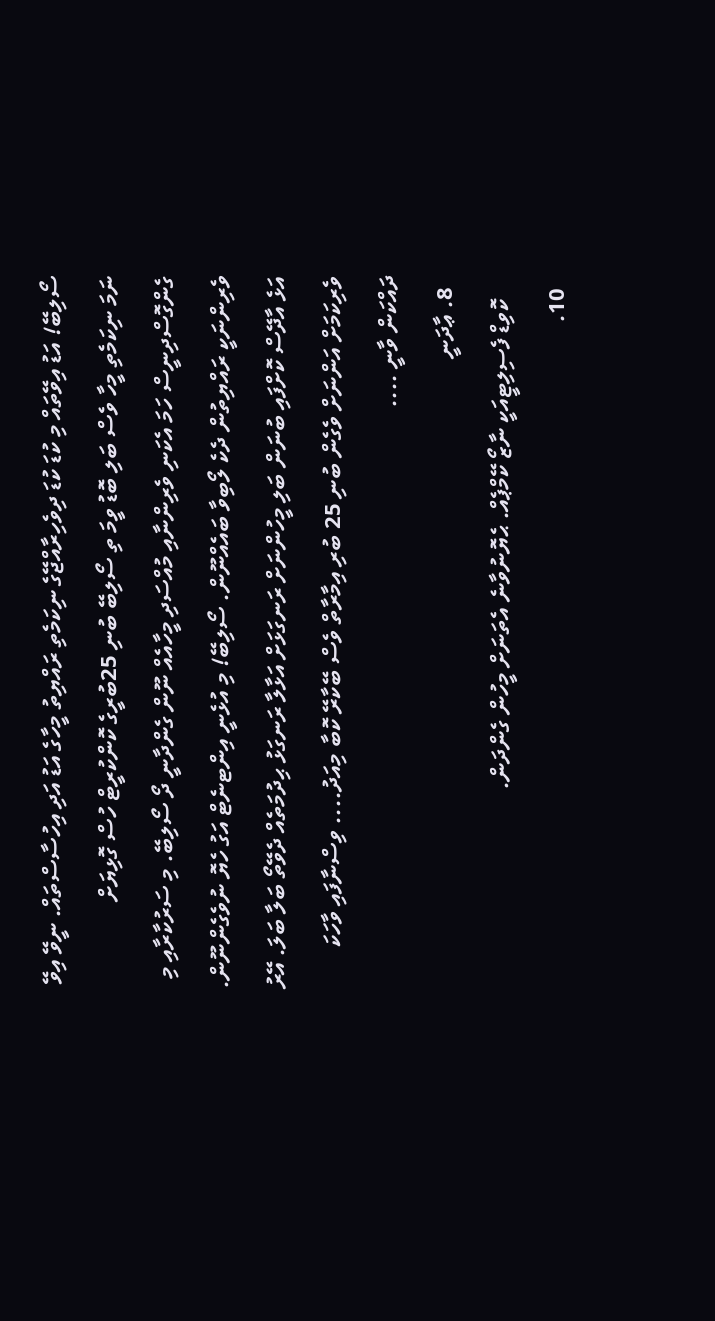ސޯލިބޭ! އަޑު އިވޭތައް މި ކުޑަ ކުޑަ ދިވެހިރާއްޖޭގެ ނިކަމެތި ރައްޔިތު މީހާގެ އަޑު އަދި އިހުސާސްތައް. ނީވޭ އިވޭ ނަމަ ނިކަމެތި މީހާ ވެސް ބަލި ބޮޑު ވީމަ ތި ސޯލިބޭ ބުނި 25ބުރީގެ ކޮންކުރީޓް ހުސް ގޮޅިޔަށް ގެންގޮސްދިނީސް ހަމަ އެކަނި ވެރިންނާއި މުއްސަދި މީހާއެއް ނޫން ގެންދާނީ ދޯ ސޯލިބޭ. މި ސަރުކާރާއި މި ވެރިންނަކީ ރައްޔިތުން ދެކެ ލޯބިވާ ބައެއްނޫން. ސޯލިބޭ! މި އުޅެނީ އިންޓނެޓް އަގު ހެޔޮ ނުވެގެންނޫން. އަޅެ އާދޭސް ކޮށްފައި ބުނަން ބަލި މީހުންނަށް ރަނގަޅަށް އަޅާލާ ރަނގަޅު ޙިދުމަތެއް ދެވޭތޯ ބަލާ ބަލަ. އޭރު ވެރިކަމަށް އަންނަށް ވެގެން ބުނި 25 ބުރި އިމާރާތް ވެސް ބޭކާރޭ ކޮބާ މިއަދު.... ވިސްނާފައި ވާހަކަ ދައްކަން ވާނީ ....
  8. ޢާދަނީ
    ކޮވިޑް ފެސިލިޓީއަކީ ނާޒޯ ކޭމްޕެއް. ޙެޔޮނުވާނެ އެތަނަށް މީހުން ގެންދަން.
  10.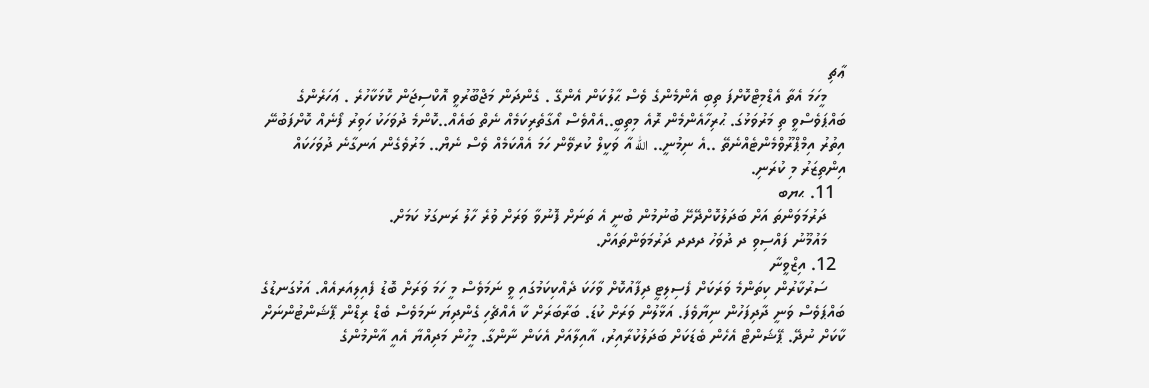ޢާޗި
    މީހަމަ އެތާ އެޑްމިޓްކޮށްފަ ތިބި އެންމެންގެ ވެސް ޙާލުކަން އެންގޭ . ގެންދަން މަޖްބޫރުވީ އޮކްސިޖަން ކޮޅަކާހުރެ . ޢަހަރެންގެ ބައްޕަވެސްވީ ތި މަރުވަޅުގަ. ޙުރިހާއެންމެން ރޮއެ މިތިބީ..އެއްވެސް އޯގާތެރިކަމެއް ނެތް ބައެއް..ކޮންމެ ދުވަހަކު ހަވިރު ފޯނެއް ކޮށްފަބުނޭ އިތުރު އިމްޕްރޫވްމެންޓެއްނެތޭ ..އެ ނިމުނީ.. الله އާ ވަކީލް ކުރވޭން ހަމަ އެއްކަމެއް ވެސް ނެޔް.. މަރުވެގެން އަނގާނެ ދުވަހަކައް އިންތިޒަރު މި ކުރަނި.
  11. ޙޔބ
    ދަރުމަވަންތަ އަށް ބަދަލުކޮށްދޭށޭ ބުނުމުން ބުނީ އެ ތަނަށް ފޮނުވާ ވަރަށް ވުރެ ހާލު ރަނގަޅު ކަމަށް.
    މައުމޫނު ފައްސިވި ދ ދުވަހު ދދދ ދަރުމަވަންތައަށް.
  12. އިޒްވީނާ
    ސަރުކާރުން ކިތަންމެ ވަރަކަށް ފެސިލިޓީ ދިފާއުކޮށް ވާހަކަ ދެއްކިކަމުގައި ވީ ނަމަވެސް މީ ހަމަ ވަރަށް ބޮޑު ފެއިލިއަރއެއް. އަޅުގަނޑުގެ ބައްޕަވެސް ވަނީ ދާދިފަހުން ނިޔާވެފަ. އަޅާލުން ވަރަށް ކުޑަ. ބަރާބަރަށް ކާ އެއްޗެހި ގެންދިޔަ ނަމަވެސް ބެޑް ރިޑްން ޕޭޝަންޓުންނަށް ކާކަށް ނުދޭ. ޕޭޝަންޓް އެހެން ބެޑަކަށް ބަދަލުކުރާއިރު، އާއިލާއަށް އެކަން ނާންގާ. މީހުން މަދިއްޔާ އެއީ އާންމުންގެ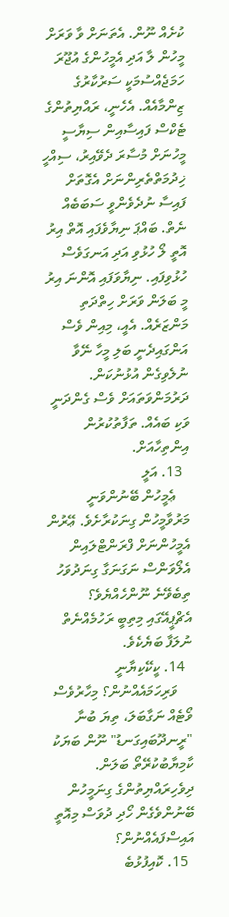ކުށެއް ނޫން. އެތަނަށް ވާ ވަރަށް މީހުން ލާ އަދި އެމީހުންގެ އުޖޫރަ ހަމަޖެއްސުމަކީ ސަރުކާރުގެ ޒިންމާއެއް. އެހެނީ، ރައްޔިތުންގެ ޓެކްސް ފައިސާއިން ސިޔާސީ މީހުނަށް މުސާރަ ދެވޭއިރު، ސިއްހީ ޚިދުމަތްތެރިންނަށް އެގޮތަށް ފައިސާ ނުދެވެންވީ ސަބަބެއް ނެތް. ބައްޕަ ނިޔާވެފައި އޮތް އިރު އޮތީ ލޯ ހުޅުވި އަދި އަނގަވެސް ހުޅުވިފައި. ނިޔާވަފައި އޮންނަ އިރު މީ ބަލަން ވަރަށް ހިތްދަތި މަންޒަރެއް. އެއީ، މިއިން ވެސް އަންގައިދެނީ ބަލި މީހާ ނޭވާ ނުލެވިގެން އުޅުނުކަން. ދަރުމަންވަތައަށް ވެސް ގެންދަނީ ވަކި ބައެއް. ތަފާތުކުރުން އިންތިހާއަށް.
  13. އަލީ
    ޢެމީހުން ބޭނުންވަނީ މަރުވާމީހުން ގިނަކުރާށެވެ. ޢޭރުން އެމީހުންނަށް ފްރަންޓްލައިން އެލޯވަންސް ނަގަނަގާ ގިނަދުވަހު ތިބެވޭނެ ނޫންހެއްޔެވެ؟ އެޗްޕީއޭގައި މިތިބީ ރަހުމެއްނެތް ނުލަފާ ބަޔެކެވެ.
  14. ކީކޭކިޔާނީ
    ވަރިހަމައެއްނުން؟ މިހާރުވެސް ވޯޓެއް ނަގާބަލަ، ތިޔަ ބުނާ "ރީނދޫބައިގަނޑު" ނޫން ބަޔަކު ކާމިޔާބުކުރޭތޯ ބަލަން. ދިވެހިރައްޔިތުންގެ ގިނަމީހުން ބޭނުންވެގެން ހޯދި ދުވަސް މިއޮތީ އައިސްފައެއްނުން؟
  15. ކޮއިފުޅުބެ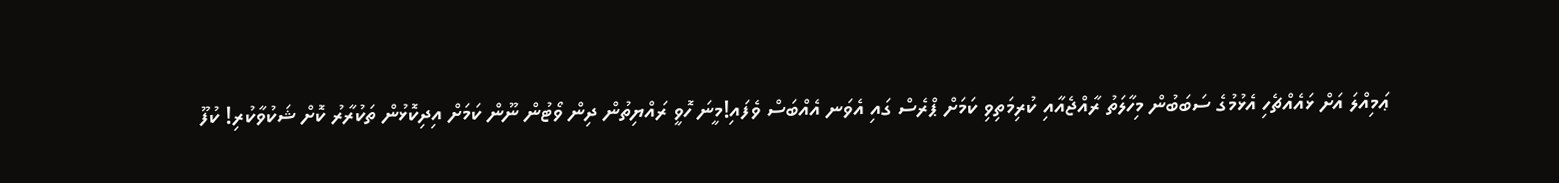ޢަމިއްލަ އަށް ޅައެއްޗެހި އެޅުމުގެ ސަބަބުން މިހާލަތު ރާއްޖެއާއި ކުރިމަތިވި ކަމަށް ޕްރެސް ގައި އެވަނ އެއްބަސް ވެފައި!މީނަ ހޮވީ ރައްޔިތުން ދިން ވޯޓުން ނޫން ކަމަށް އިދިކޮޅުން ތަކުރާރު ކޮށް ޝަކުވާކުރި! ކުފޫ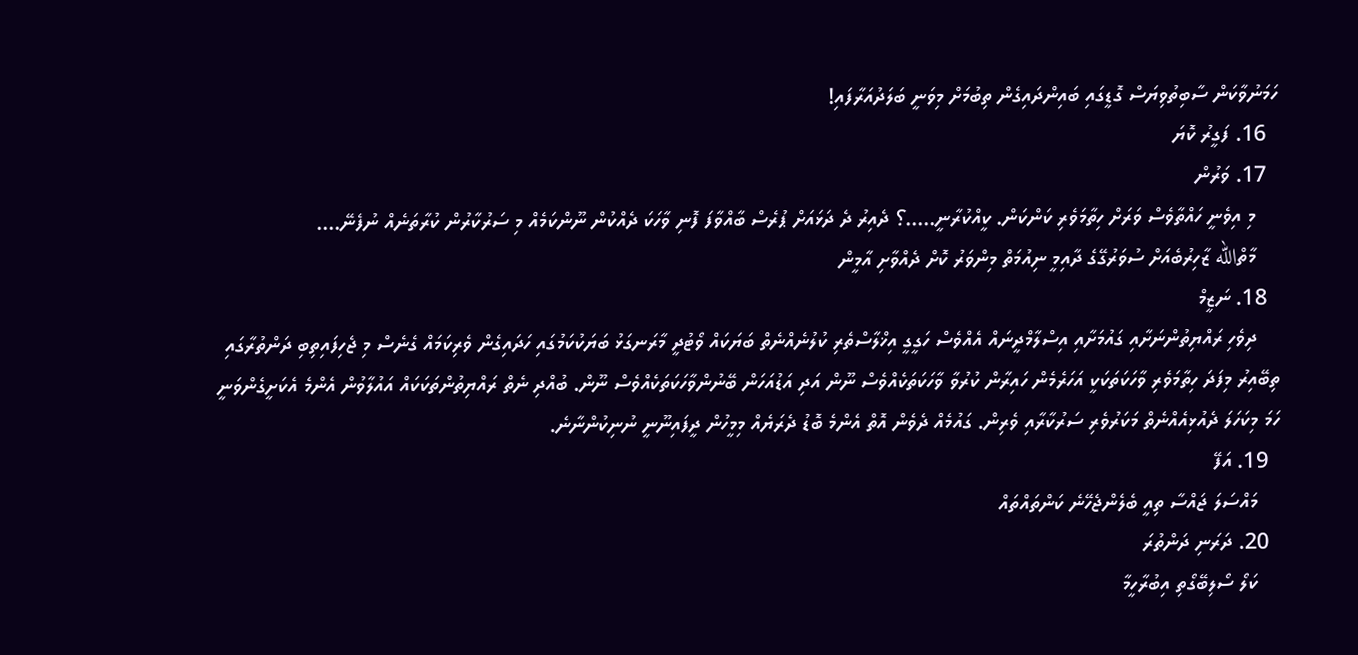ހަމަނުވާކަން ސާބިތުވިޔަސް ގޮޑީގައި ބައިންދައިގެން ތިބުމަށް މިވަނީ ބަލަދުއަރާފައި!
  16. ފަގީރު ކޮޔަ
  17. ވަރުން
    މި އިވެނީ ހައްތާވެސް ވަރަށް ހިތާމަވެރި ކަންކަން. ކީއްކުރާނީ.....؟ ދެއިރު ދެ ދަޅައަށް ޕުރެސް ބާއްވާފަ ފޮނި ވާހަކަ ދެއްކުން ނޫންކަމެއް މި ސަރުކާރުން ކުރާތަނެއް ނުފެނޭ....
    މާތްالله ޒާހިރުބެއަށް ސުވަރުގޭގެ ދާއިމީ ނިއުމަތް މިންވަރު ކޮށް ދެއްވާށި އާމީން
  18. ނަޒީމް
    ދިވެހި ރައްޔިތުންނަށާއި ގައުމަށާއި އިސްލާމްދީނައް އެއްވެސް ހަގީގީ އިޚްލާސްތެރި ކުލުނެއްނެތް ބަޔަކައް ވޯޓުދީ މާރަނގަޅު ބަޔަކުކަމުގައި ހަދައިގެން ވެރިކަމައް ގެނެސް މި ޖެހިފައިތިބި ދަންތުރާގައި ތިބޭއިރު މިފަދަ ހިތާމަވެރި ވާހަކަތަކަކީ އަހަރެމެން ހައިރާން ކުރުވާ ވާހަކަތަކެއްވެސް ނޫން އަދި އަޑުއަހަން ބޭނުންވާހަކަތަކެއްވެސް ނޫން. ބުއްދި ނެތް ރައްޔިތުންތަކަކައް އައުލާވުން އެންމެ އެކަށީގެންވަނީ ހަމަ މިކަހަލަ ދެއުޅިއެއްނެތް މަކަރުވެރި ސަރުކާރާއި ވެރިން. ގައުމެއް ދެވެން އޮތް އެންމެ ބޮޑު ދެރަޔެއް މިމީހުން ދީފައިނޫނީ ނުނިކުންނާނެ.
  19. އަފޭ
    މައްސަލަ ޖައްސާ ތިއީ ބެލެންޖެހޭނެ ކަންތައްތައް
  20. ދަރަނި ދަންތުރަ
    ކަލޯ ސޯލިބޭގޯތި އިބުރާހީމާ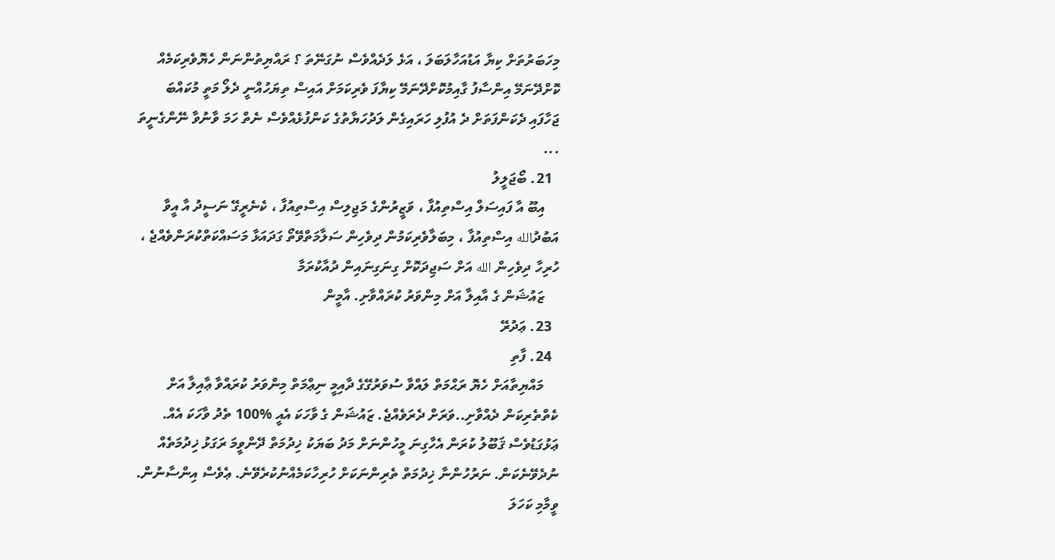މިހަބަރުތަށް ކިޔާ އަޑުއަހާލަބަލަ ، އަޅެ ލަދެއްވެސް ނުގަނޭތަ ؟ ރައްޔިތުންނަން ހެޔޮވެރިކަމެއް ކޮށްދޭނަމޭ އިންސާފު ގާއިމުކޮށްދޭނަމޭ ކިޔާފަ ވެރިކަމަށް އައިސް ތިޔަހުއްނީ ދެލޯ މަތީ މުކައްބަ ޖަހާފައި ދެކަންފަތަށް ދެ އުފުލި ހަރައިގެން ލަދުހަޔާތުގެ ކަންފުޅެއްވެސް ނެތް ހަމަ ވާނުވާ ނޭންގެނީތަ ...
  21. ބޯޖަލީލު
    އިބޫ އާ ފައިސަލް އިސްތިއުފާ ، ވަޒީރުންގެ މަޖިލިސް އިސްތިއުފާ ، ކެނެރީގޭ ނަސީދު އާ އީވާ އަބުދުالله އިސްތިއުފާ ، މިބަލާވެރިކަމުން ދިވެހިން ސަލާމަތްވޭތޯ ގަދައަޅާ މަސައްކަތްކުރަންވެއްޖެ ، ހުރިހާ ދިވެހިން الله އަށް ސަޖިދަކޮށް ގިނަގިނައިން ދުއާކުރަމާ
    ޒައުޝަން ގެ އާއިލާ އަށް މިންވަރު ކުރައްވާށި. އާމީން
  23. ޢަދުރޭ
  24. ފާތި
    މައްޔިތާއަށް ހެޔޮ ރަޙްމަތް ލައްވާ ސުވަރުގޭގެ ދާއިމީ ނިޢްމަތް މިންވަރު ކުރައްވާ ޢާއިލާ އަށް ކެތްތެރިކަން ދެއްވާށި..ވަރަށް ދެރަވެއްޖެ. ޒައުޝަން ގެ ވާހަކަ އެއީ %100 ތެދު ވާހަކަ އެއް. ޢަޅުގަޑުވެސް ޤަބޫލު ކުރަން އެހާގިނަ މީހުންނަށް މަދު ބަޔަކު ޚިދުމަތް ދޭންވީމަ ރަގަޅު ޚިދުމަތެއް ނުދެވޭނެކަން. ނަރުހުންނާ ޚިދުމަތް ތެރިންނަކަށް ހުރިހާކަމެއްނުކުރެވޭނެ. ޢެވެސް އިންސާނުން. ވީމާމި ކަހަލަ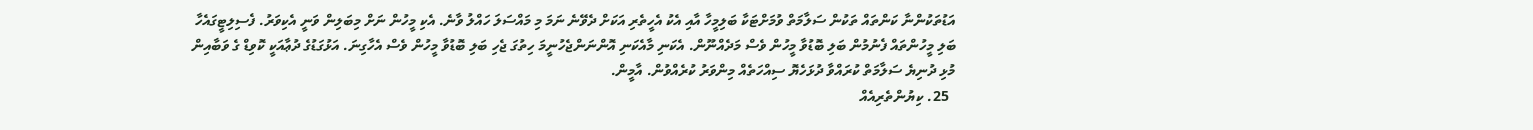އަޑުތަކުންނާ ކަންތައް ތަކުން ސަލާމަތް ވުމަށްޓަކާ ބަލިމީހާ އާއި އެކު އެހީތެރި އަކަށް ދެވޭނެ ނަމަ މި މައްސަލަ ހައްލު ވާނެ. އެކި މީހުން ނަށް މިބަލިން ވަނީ އެކިވަރު. ފެސިލިޓީގައެހާ ބަލި މީހުންތައް ފެނުމުން ބަލި ބޮޑުވާ މީހުން ވެސް މަދެއްނޫން. އެކަނި މާއެކަނި އޮންނަންޖެހުނީމަ ހިތުގަ ޖެހި ބަލި ބޮޑުވާ މީހުން ވެސް އެހާގިނަ. އަޅުގަޑުގެ ދުޢާއަކީ ކޮވިޑް ގެ ވަބާއިން މުޅި ދުނިޔެ ސަލާމަތް ކުރައްވާ ދުޅަހެޔޮ ސިއްހަތެއް މިންވަރު ކުރެއްވުން. އާމީން.
  25. ކިޔުންތެރިއެއް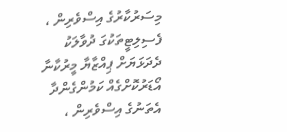މިސަރުކާރުގެ އިސްވެރިން ، ފެސިލިޓީތަކުގަ ދުވާލަކު ދެދަޅަޔަށް ޕިއްޒާޔާ މީރުކާނާ އޯޑަރުކޮށްގެއް ކަމުންގެންދާ އެތަނުގެ އިސްވެރިން ،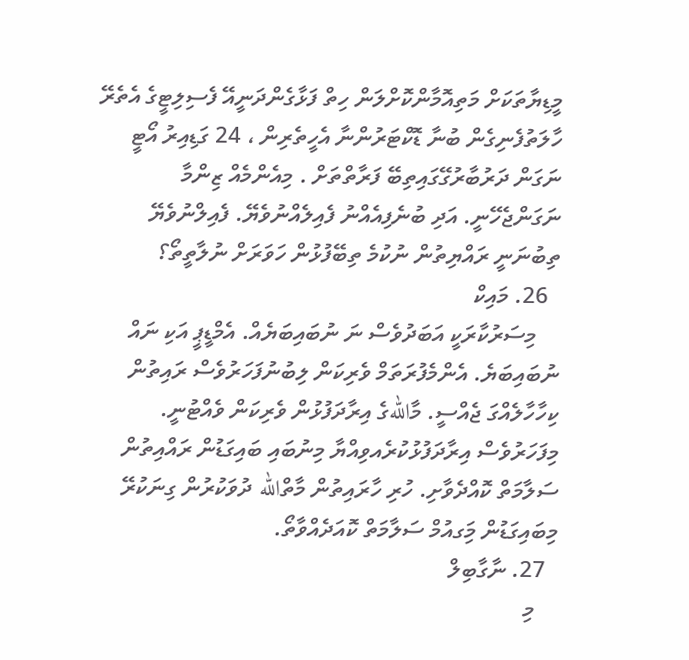މީޑިޔާތަކަށް މަތިއޮމާންކޮށްލަން ހިތް ފަޅާގެންދަނީއޭ ފެސިލިޓީގެ އެތެރޭ ހާލަތުފެނިގެން ބުނާ ޑޮކްޓަރުންނާ އެހީތެރިން ، 24 ގަޑިއިރު އޯޓީ ނަގަން ދަރުބާރުގޭގައިތިބޭ ފަރާތްތަށް . މިއެންމެއް ޒިންމާ ނަގަންޖެހޭނީ. އަދި ބުނެފިއެއްނު ފެއިލެއްނުވެޔޭ. ފެއިލްނުވެޔޭ ތިބުނަނީ ރައްޔިތުން ނުކުމެ ތިބޭފުޅުން ހަވަރަށް ނުލާތީތޯ؟
  26. މައިކް
    މިސަރުކާރަކީ އަބަދުވެސް ނަ ނުބައިބަޔެއް. އެމްޑީޕީ އަކި ނައް ނުބައިބަޔެ. އެންމެފުރަތަމް ވެރިކަން ލިބުނުފަހަރުވެސް ރައިތުން ކިހާހާލެއްގަ ޖެއްސީ. މާاللهގެ އިރާދަފުޅުން ވެރިކަން ވެއްޓުނީ. މިފަހަރުވެސް އިރާދަފުޅުކުރެއވިއްޔާ މިނުބައި ބައިގަޑުން ރައްއިތުން ސަލާމަތް ކޮއްދެވާށި. ހުރި ހާރައިތުން މާތްالله ދުވަކުރުން ގިނަކުރޭ މިބައިގަޑުން މިަގއުމް ސަލާމަތް ކޮއަދެއްވާތޯ.
  27. ނާގާބިލް
    މި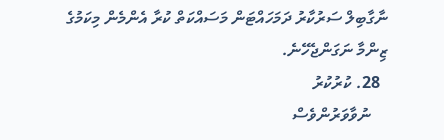ނާގާބިލް ސަރުކާރު ދަމަހައްޓަން މަސައްކަތް ކުރާ އެންމެން މިކަމުގެ ޒިންމާ ނަގަންޖެހޭނެ.
  28. ކުރުކުރު
    ނުވާވަރުންވެސް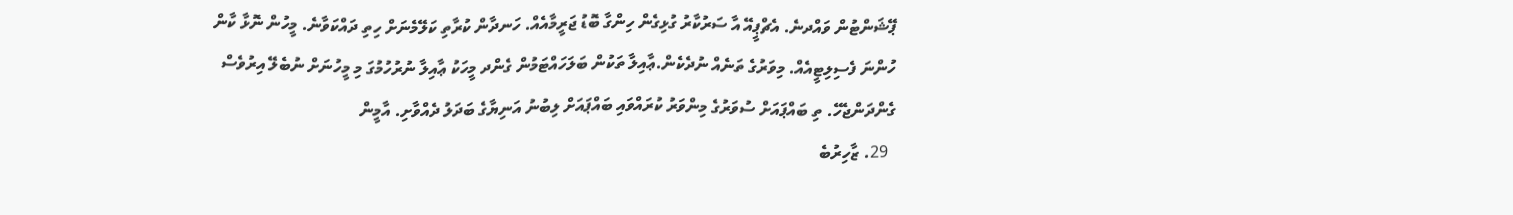ޕޭޝަންޓުން ވައްދނެ. އެޗްޕީއޭ އާ ސަރުކާރު ގުޅިގެން ހިންގާ ބޮޑު ޖަރީމާއެއް. ހަނދާން ކުރާތި ކަލޭމެނަށް ހިތި ދައްކަވާނެ. މީހުން ނޮޅާ ކާން ހުންނަ ފެސިލިޓީއެއް. މިވަރުގެ ތަނެއް ނުދެކެން.ޢާއިލާ ތަކުން ބަލަހައްޓަމުން ގެންދ މީހަކު ޢާއިލާ ނުރުހުމުގަ މި މީހުނަށް ނުބެލޭ އިރުވެސް ގެންދަންޖެހޭ. ތި ބައްޕައަށް ސުވަރުގެ މިންވަރު ކުރައްވައި ބައްޕައަށް ލިބުނު އަނިޔާގެ ބަދަލު ދެއްވާށި. އާމީން
  29. ޒާހިރުބެ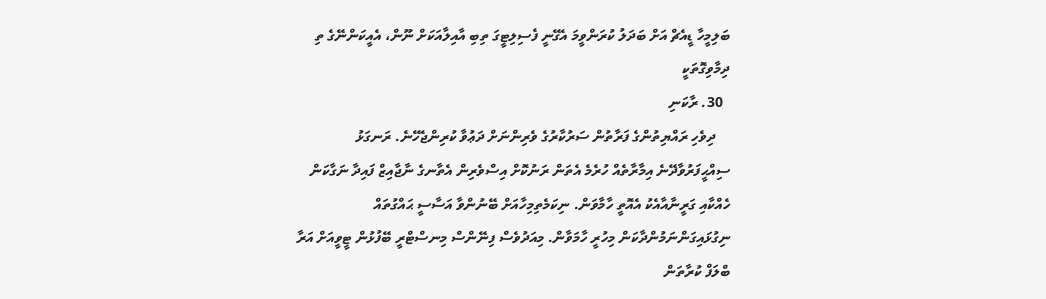ބަލިމީހާ ޑީއެޗް އަށް ބަދަލު ކުރަންވީމަ އެގޭނީ ފެސިލިޓީގަ ތިބި އާއިލާއަކަށް ނޫން، އެއީކަންނޭގެ ތި ދިމާވިގޮތަކީ
  30. ރާކަނި
    ދިވެހި ރައްޔިތުންގެ ފަރާތުން ސަރުކާރުގެ ވެރިންނަށް ދަޢުވާ ކުރިންޖެހޭނެ. ރަނގަޅު ސިއްޙީފަރުވާދޭނެ އިމާރާތެއް ހުރެމެ އެތަން ރަނުކޮށް އިސްވެރިން އެތާނގެ ނާޖާއިޒް ފައިދާ ނަގާކަން ހެއްކާއި ގަރީނާއާއެކު އެއޮތީ ހާމާވަން. ނިކަމެތިމިހާއަށް ބޭނުންވާ އަސާސީ ޙައްގުތައް ނިގުޅައިގަންނަމުންދާކަން މިހުރީ ހާމަވާން. މިއަދުވެސް ފިނޭންސް މިނސްޓްރީ ބޭފުޅުން ޓީވީއަށް އަރާ ބްލަފް ކުރާތަން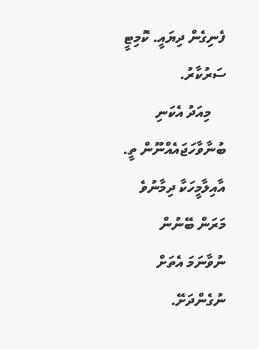ފެނިގެން ދިޔައީ. ކޮމިޓީ ސަރުކާރު.
    މިއަދު އެކަނި ބުނާވާހަޖައެއްނޫން ތީ. އާއިލާމީހަކާ ދިމާނުވެ މަރަން ބޭނުން ނުވާނަމަ އެތަށް ނުގެންދަށޭ.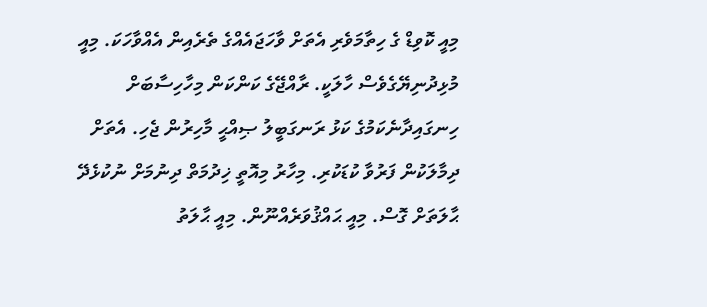މިއީ ކޮވިޑް ގެ ހިތާމަވެރި އެތަށް ވާހަޖައެއްގެ ތެރެއިން އެއްވާހަކަ. މިއީ މުޅިދުނިޔޭގެވެސް ހާލަކީ. ރާއްޖޭގެ ކަންކަން މިހާހިސާބަށް ހިނގައިދާނެކަމުގެ ކަޅު ރަނގަބީލު ޞިއްޙީ މާހިރުން ޖެހި. އެތަށް ދިމާލަކުން ފަރުވާ ކުޑަކުރި. މިހާރު މިއޮތީ ޚިދުމަތް ދިނުމަށް ނުކުޅެދޭ ޙާލަތަށް ގޮސް. މިއީ ޙައްޤުވަރެއްނޫން. މިއީ ޙާލަތު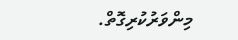މިންވަރުކުރިގޮތް.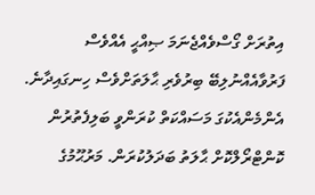އިތުރަށް ގޯސްވެއްޖެނަމަ ޞިއްޙީ އެއްވެސް ފަރުވާއެއްނުލިބޭ ބިރުވެރި ޙާލަތަށްވެސް ހިނގައިދާނެ. އެންމެންއެކުގަ މަސައްކަތް ކުރަންވީ ބަލިފެތުރުން ކޮންޓްރޯލްކޮށް ޙާލަތު ބަދަލުކުރަން. މަރުޙޫމުގެ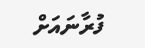ފުރާނައަށް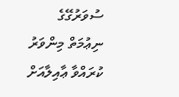ސުވަރުގޭގެ ނިޢުމަތް މިންވަރު ކުރައްވާ ޢާއިލާއަށް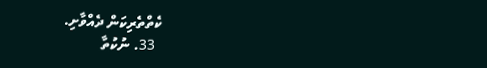ކެތްތެރިކަން ދެއްވާށި.
  33. ނުކުތާ